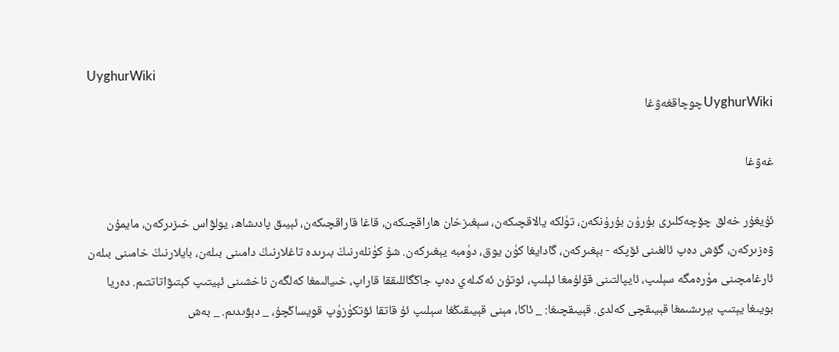UyghurWiki
UyghurWikiچوچاقغەۋغا

غەۋغا

ئۇيغۇر خەلق چۆچەكلىرى بۇرۇن بۇرۇنكەن، تۈلكە يالاقچىكەن، سېغىزخان ھاراقچىكەن، قاغا قاراقچىكەن، ئېيىق پادىشاھ، يولۋاس خىزىركەن، مايمۇن ۋەزىركەن، گۆش دەپ ئالغىنى ئۆپكە - بېغىركەن، گادايغا كۈن يوق، دۈمبە يېغىركەن. شۇ كۈنلەرنىڭ بىرىدە تاغلارنىڭ دامىنى بىلەن، بايلارنىڭ خامىنى بىلەن ئارغامچىنى مۈرەمگە سېلىپ، ئايپالتىنى قۇلۇمغا ئېلىپ، ئوتۇن ئەكىلەي دەپ جاڭگاللىققا قاراپ، خىيالىمغا كەلگەن ناخشىنى ئېيتىپ كېتىۋاتاتتىم. دەريا بويىغا يېتىپ بېرىشىمغا قېيىقچى كەلدى. قېيىقچىغا: _ ئاكا، مېنى قېيىقىڭغا سېلىپ ئۇ قاتقا ئۆتكۈزۈپ قويساڭچۇ، _ دېۋىدىم. _ بەش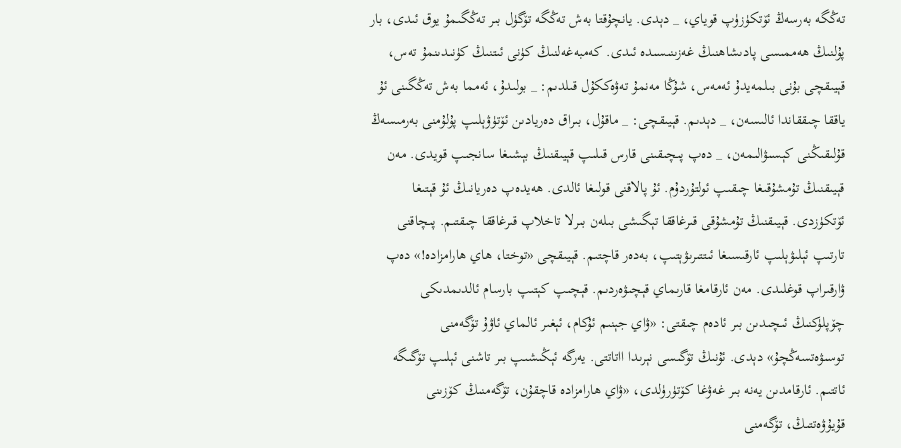تەڭگە بەرسەڭ ئۆتكۈزۈپ قوياي، _ دېدى. يانچۇقتا بەش تەڭگە تۆگۈل بىر تەڭگىمۇ يوق ئىدى، بار پۇلنىڭ ھەممىسى پادىشاھنىڭ غەزىنىسىدە ئىدى. كەمبەغەلنىڭ كۈنى ئىتنىڭ كۈنىدىنمۇ تەس، قېيىقچى بۇنى بىلمەيدۇ ئەمەس، شۇڭا مەنمۇ تەۋەككۇل قىلدىم: _ بولىدۇ، ئەمما بەش تەڭگىنى ئۇ ياققا چىققاندا ئالىسەن، _ دېدىم. قېيىقچى: _ ماقۇل، بىراق دەريادىن ئۆتۈۋېلىپ پۇلۇمنى بەرمىسەڭ قۇلىقىڭنى كېسىۋالىمەن، _ دەپ پىچىقىنى قارس قىلىپ قېيىقنىڭ بېشىغا سانجىپ قويدى. مەن قېيىقنىڭ تۇمشۇقىغا چىقىپ ئولتۇردۇم. ئۇ پالاقنى قولىغا ئالدى. ھەيدەپ دەريانىڭ ئۇ قېتىغا ئۆتكۈزدى. قېيىقنىڭ تۇمشۇقى قىرغاققا تېگىشى بىلەن بىرلا تاخلاپ قىرغاققا چىقتىم. پىچاقنى تارتىپ ئېلىۋېلىپ ئارقىسىغا ئىتتىرىۋېتىپ، بەدەر قاچتىم. قېيىقچى «توختا، ھاي ھارامزادە!» دەپ ۋارقىراپ قوغلىدى. مەن ئارقامغا قارىماي قېچىۋەردىم. قېچىپ كېتىپ بارسام ئالدىمدىكى چۆپلۈكنىڭ ئىچىدىن بىر ئادەم چىقتى: «ۋاي جېنىم ئۇكام، ئېغىر ئالماي ئاۋۇ تۆگەمنى توسىۋەتسەڭچۇ» دېدى. ئۇنىڭ تۆگىسى نېرىدا ااتاتتى. يەرگە ئېڭىشىپ بىر تاشنى ئېلىپ تۆگىگە ئاتتىم. ئارقامدىن يەنە بىر غەۋغا كۆتۈرۈلدى، «ۋاي ھارامزادە قاچقۇن، تۆگەمنىڭ كۆزىنى قۇيۇۋەتتىڭ، تۆگەمنى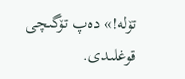تۆلە!» دەپ تۆگىچى قوغلىدى.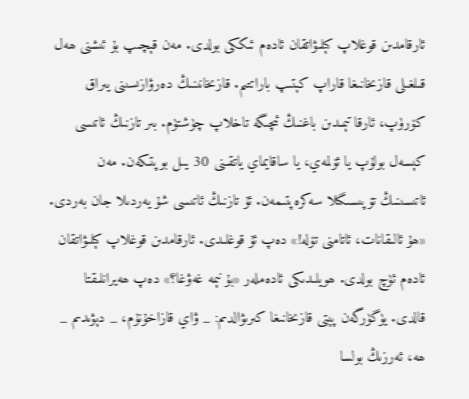ئارقامدىن قوغلاپ كېلىۋاتقان ئادەم ئىككى بولدى. مەن قېچىپ بۇ ئىشنى ھەل قىلغىلى قازىخانىغا قاراپ كېتىپ باراتتىم. قازىخانىنىڭ دەرۋازىسىنى يىراق كۆرۈپ، ئارقا تېمىدىن باغنىڭ ئىچىگە تاخلاپ چۈشتۈم. بىر تازنىڭ ئاتىسى كېسەل بولۇپ يا ئۆلمەي، يا ساقايماي ياتقىنى 30 يىل بوپتىكەن. مەن ئاتىسىنىڭ تۆپىسىگىلا سەكرەپتىمەن. ئۇ تازنىڭ ئاتىسى شۇ يەردىلا جان بەردى. «ھۇ ئالىقانات، ئاتامنى تۆلە!» دەپ ئۇ قوغلىدى. ئارقامدىن قوغلاپ كېلىۋاتقان ئادەم ئۈچ بولدى. ھويلىدىكى ئادەملەر «بۇ نېمە غەۋغا؟» دەپ ھەيرانلىقتا قالدى. يۈگۈرگەن پېتى قازىخانىغا كىرىۋالدىم: _ ۋاي قازاخۇنۇم، _ دېۋىدىم _ ھە، ئەرزىڭ بولسا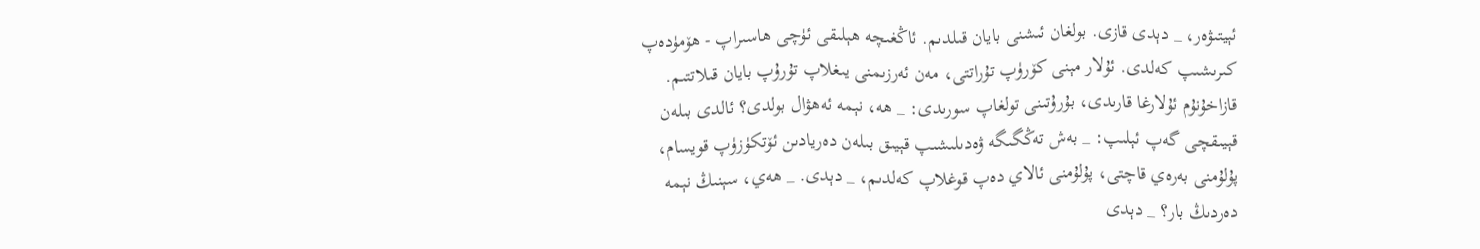ئېيتىۋەر، _ دېدى قازى. بولغان ئىشنى بايان قىلدىم. ئاڭغىچە ھېلىقى ئۈچى ھاسىراپ - ھۆمۈدەپ كىرىشىپ كەلدى. ئۇلار مېنى كۆرۈپ تۇراتتى، مەن ئەرزىمنى يىغلاپ تۇرۇپ بايان قىلاتتىم. قازاخۇنۇم ئۇلارغا قارىدى، بۇرۇتىنى تولغاپ سورىدى: _ ھە، نېمە ئەھۋال بولدى؟ ئالدى بىلەن قېيىقچى گەپ ئېلىپ: _ بەش تەڭگىگە ۋەدىلىشىپ قېيىق بىلەن دەريادىن ئۆتكۈزۈپ قويسام، پۇلۇمنى بەرەي قاچتى، پۇلۇمنى ئالاي دەپ قوغلاپ كەلدىم، _ دېدى. _ ھەي، سېنىڭ نېمە دەردىڭ بار؟ _ دېدى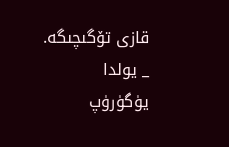قازى تۆگىچىگە. _ يولدا يۈگۈرۈپ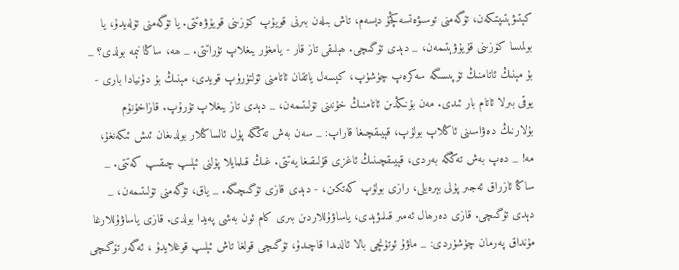كېتىۋېتىپتىكەن، تۆگەمنى توسىۋەتسەڭچۇ دېسەم، تاش بىلەن بىرنى قويۇپ كۆزىنى قويۇۋەتتى. يا تۆگەمنى تۆلەيدۇ، يا بولمىسا كۆزىنى قۇيۇۋېتىمەن، _ دېدى تۆگىچى. ھېلىقى تاز قار - يامغۇر يىغلاپ تۇراتتى. _ ھە، ساڭا نېمە بولدى؟ _ بۇ مېنىڭ ئاتامنىڭ تۆپىسىگە سەكرەپ چۈشۈپ، كېسەل ياتقان ئاتامنى ئۆلتۈرۈپ قويدى، مېنىڭ بۇ دۇنيادا بارى - يوقى بىرلا ئاتام بار ئىدى. مەن بۇنىڭدىن ئاتامنىڭ خۇنىنى تۆلىتىمەن، _ دېدى تاز يىغلاپ تۇرۇپ. قازاخۇنۇم بۇلارنىڭ دەۋاسىنى ئاڭلاپ بولۇپ، قېيىقچىغا قاراپ: _ سەن بەش تەڭگە پۇل ئالساڭلار بولدىغان ئىش ئىكەنغۇ، مە! _ دەپ بەش تەڭگە بەردى، قېيىقچىنىڭ ئاغزى قۇلىقىغا يەتتى. غىڭ قىلمايلا پۇلنى ئېلىپ چىقىپ كەتتى. _ ساڭا ئازراق ئەجىر پۇلى بېرەيلى، رازى بولۇپ كەتكىن، - دېدى قازى تۆگىچىگە. _ ياق، تۆگەمنى تۆلىتىمەن، _ دېدى تۆگىچى. قازى دەرھال ئەمىر قىلىۋېدى، ياساۋۇللاردىن بىرى كام ئون بەشى پەيدا بولدى. قازى ياساۋۇللارغا مۇنداق پەرمان چۈشۈردى: _ ماۋۇ ئوتۇنچى بالا ئالدىدا قاچىدۇ، تۆگىچى قولغا تاش ئېلىپ قوغلايدۇ ، ئەگەر تۆگىچى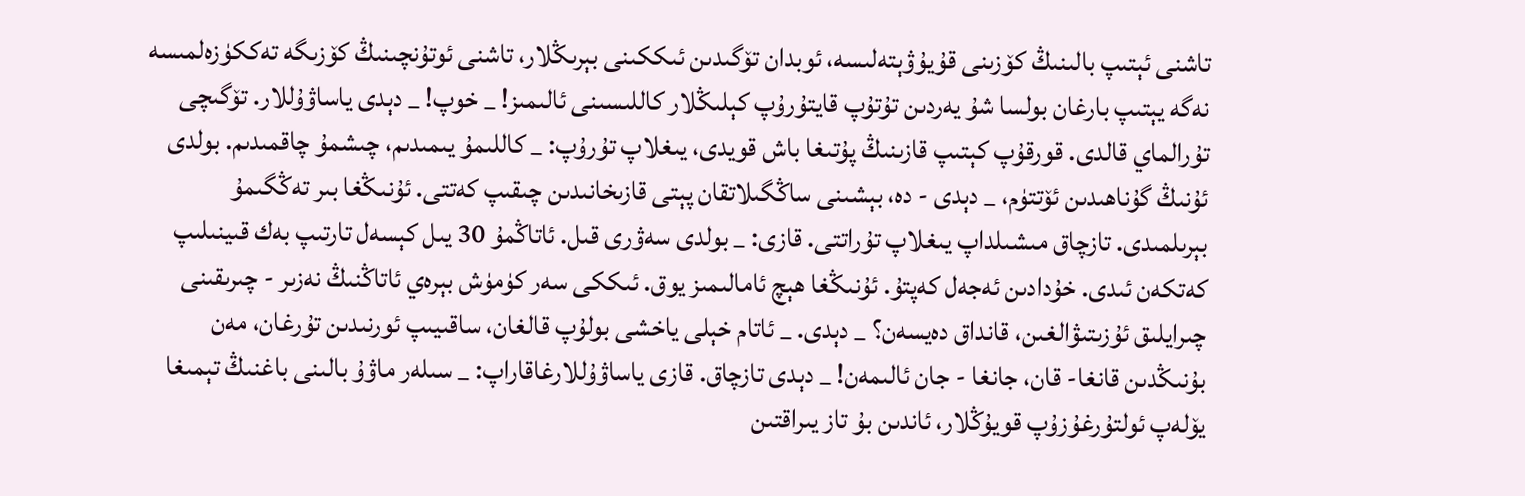تاشنى ئېتىپ بالىنىڭ كۆزىنى قۇيۇۋېتەلىسە، ئوبدان تۆگىدىن ئىككىنى بېرىڭلار، تاشنى ئوتۇنچىنىڭ كۆزىگە تەككۈزەلمىسە نەگە يېتىپ بارغان بولسا شۇ يەردىن تۇتۇپ قايتۇرۇپ كېلىڭلار كاللىسىنى ئالىمىز! _ خوپ! _ دېدى ياساۋۇللار. تۆگىچى تۇرالماي قالدى. قورقۇپ كېتىپ قازىنىڭ پۇتىغا باش قويدى، يىغلاپ تۇرۇپ: _ كاللىمۇ يىمىدىم، چىشمۇ چاقمىدىم. بولدى ئۇنىڭ گۇناھىدىن ئۆتتۈم، _ دېدى - دە، بېشىنى ساڭگىلاتقان پېتى قازىخانىدىن چىقىپ كەتتى. ئۇنىڭغا بىر تەڭگىمۇ بېرىلمىدى. تازچاق مىشىلداپ يىغلاپ تۇراتتى. قازى: _ بولدى سەۋرى قىل. ئاتاڭمۇ 30 يىل كېسەل تارتىپ بەك قىينىلىپ كەتكەن ئىدى. خۇدادىن ئەجەل كەپتۇ. ئۇنىڭغا ھېچ ئامالىمىز يوق. ئىككى سەر كۈمۈش بېرەي ئاتاڭنىڭ نەزىر - چىرىقىنى چىرايلىق ئۇزىتىۋالغىن، قانداق دەيسەن؟ _ دېدى. _ ئاتام خېلى ياخشى بولۇپ قالغان، ساقىيىپ ئورنىدىن تۇرغان، مەن بۇنىڭدىن قانغا- قان، جانغا - جان ئالىمەن! _ دېدى تازچاق. قازى ياساۋۇللارغاقاراپ: _ سىلەر ماۋۇ بالىنى باغنىڭ تېمىغا يۆلەپ ئولتۇرغۇزۇپ قويۇڭلار، ئاندىن بۇ تاز يىراقتىن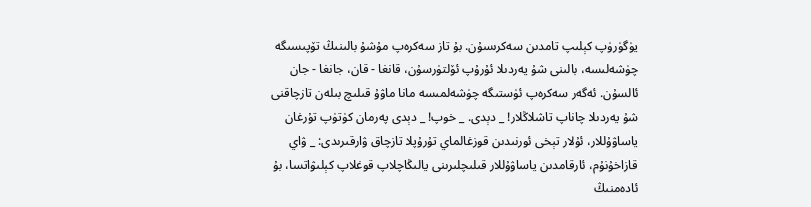يۈگۈرۈپ كېلىپ تامدىن سەكرىسۇن. بۇ تاز سەكرەپ مۇشۇ بالىنىڭ تۆپىسىگە چۈشەلىسە، بالىنى شۇ يەردىلا ئۇرۇپ ئۆلتۈرسۇن، قانغا - قان، جانغا - جان ئالسۇن. ئەگەر سەكرەپ ئۈستىگە چۈشەلمىسە مانا ماۋۇ قىلىچ بىلەن تازچاقنى شۇ يەردىلا چاناپ تاشلاڭلار! _ دېدى. _ خوپ! _ دېدى پەرمان كۈتۈپ تۇرغان ياساۋۇللار، ئۇلار تېخى ئورنىدىن قوزغالماي تۇرۇپلا تازچاق ۋارقىرىدى: _ ۋاي قازاخۇنۇم، ئارقامدىن ياساۋۇللار قىلىچلىرىنى يالىڭاچلاپ قوغلاپ كېلىۋاتسا، بۇ ئادەمنىڭ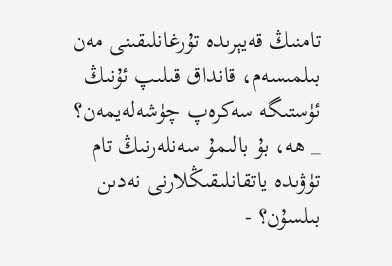تامنىڭ قەيېرىدە تۇرغانلىقىنى مەن بىلمىسەم، قانداق قىلىپ ئۇنىڭ ئۈستىگە سەكرەپ چۈشەلەيمەن؟ _ ھە، بۇ بالىمۇ سەنلەرنىڭ تام تۈۋىدە ياتقانلىقىڭلارنى نەدىن بىلسۇن؟ -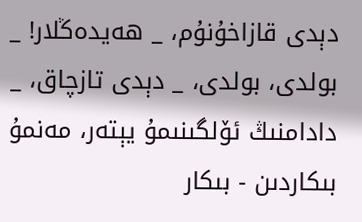دېدى قازاخۇنۇم، _ ھەيدەڭلار! _ بولدى، بولدى، _ دېدى تازچاق، _ دادامنىڭ ئۆلگىنىمۇ يېتەر، مەنمۇ بىكاردىن - بىكار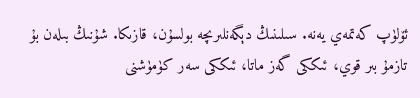ئۆلۈپ كەتمەي يەنە. سىلىنىڭ دېگەنلىرىچە بولسۇن، قازىكا. شۇنىڭ بىلەن بۇ تازمۇ بىر قوي، ئىككى گەز ماتا، ئىككى سەر كۈمۈشنى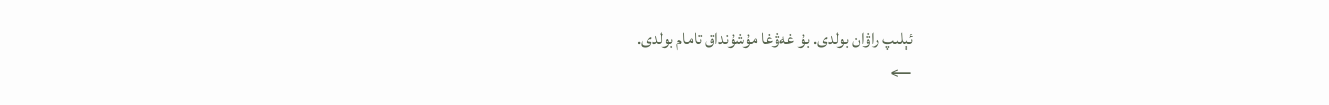ئېلىپ راۋان بولدى. بۇ غەۋغا مۇشۇنداق تامام بولدى.
←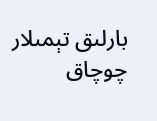بارلىق تېمىلار چوچاق